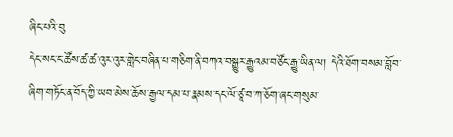ཞིང་པའི་བུ
དེང་སང་ང་ཚོས་ཚ་ཚ་འུར་འུར་གླེང་བཞིན་པ་གཅིག་ནི་བཀའ་བསྒྱུར་རྒྱུའམ་བཙོང་རྒྱུ་ཡིན་ལ། དེའི་ཐོག་བསམ་བློབ་ཞིག་གཏོང་ན་བོད་ཀྱི་ཡབ་མེས་ཆོས་རྒྱལ་དམ་པ་རྣམས་དང་ལོ་ཙཱ་བ་ཀ་ཅོག་ཞང་གསུམ་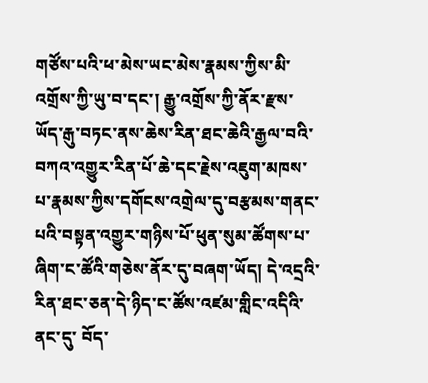གཙོས་པའི་ཕ་མེས་ཡང་མེས་རྣམས་ཀྱིས་མི་འགྲོས་ཀྱི་ཡུ་བ་དང་། རྒྱུ་འགྲོས་ཀྱི་ནོར་རྫས་ཡོད་རྒུ་བཏང་ནས་ཆེས་རིན་ཐང་ཆེའི་རྒྱལ་བའི་བཀའ་འགྱུར་རིན་པོ་ཆེ་དང་རྗེས་འཇུག་མཁས་པ་རྣམས་ཀྱིས་དགོངས་འགྲེལ་དུ་བརྩམས་གནང་པའི་བསྟན་འགྱུར་གཉིས་པོ་ཕུན་སུམ་ཚོགས་པ་ཞིག་ང་ཚོའི་གཅེས་ནོར་དུ་བཞག་ཡོད། དེ་འདྲའི་རིན་ཐང་ཅན་དེ་ཉིད་ང་ཚོས་འཛམ་གླིང་འདིའི་ནང་དུ་ བོད་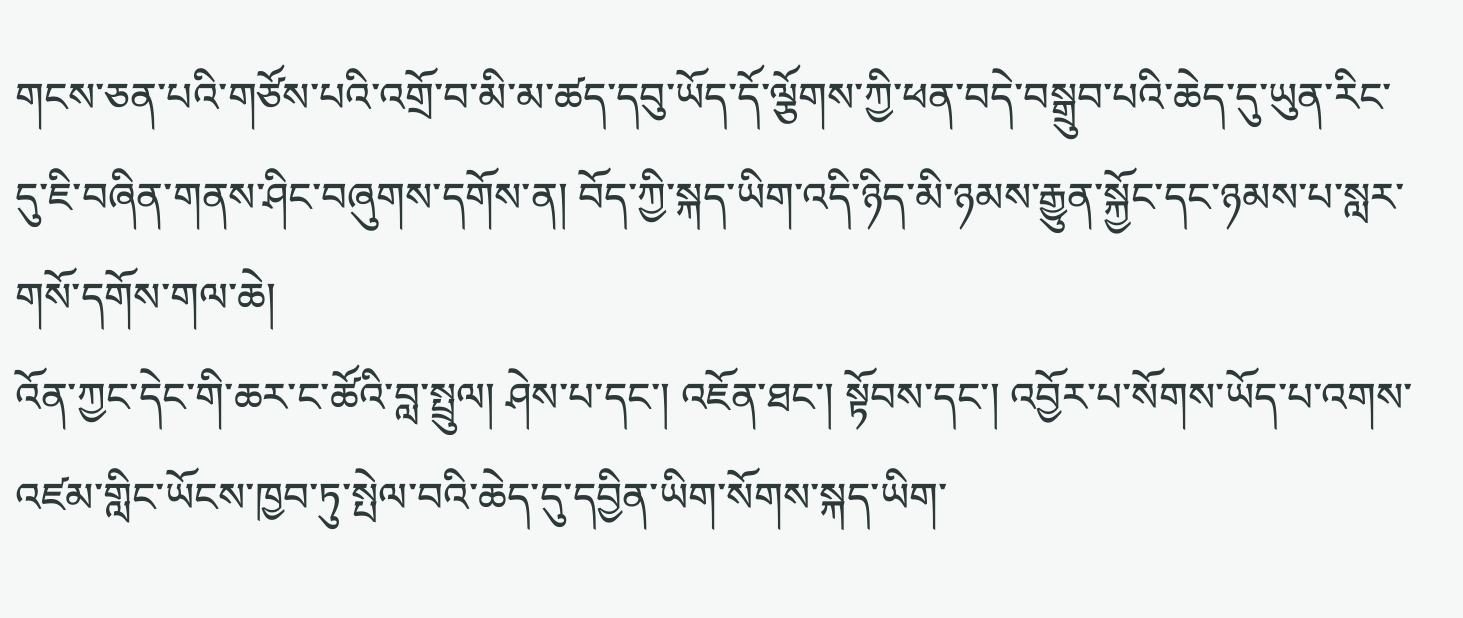གངས་ཅན་པའི་གཙོས་པའི་འགྲོ་བ་མི་མ་ཚད་དབུ་ཡོད་དོ་ལྕོགས་ཀྱི་ཕན་བདེ་བསྒྲུབ་པའི་ཆེད་དུ་ཡུན་རིང་དུ་ཇི་བཞིན་གནས་ཤིང་བཞུགས་དགོས་ན། བོད་ཀྱི་སྐད་ཡིག་འདི་ཉིད་མི་ཉམས་རྒྱུན་སྐྱོང་དང་ཉམས་པ་སླར་གསོ་དགོས་གལ་ཆེ།
འོན་ཀྱང་དེང་གི་ཆར་ང་ཚོའི་བླ་སྤྲུལ། ཤེས་པ་དང་། འཇོན་ཐང་། སྟོབས་དང་། འབྱོར་པ་སོགས་ཡོད་པ་འགས་འཛམ་གླིང་ཡོངས་ཁྱབ་ཏུ་སྤེལ་བའི་ཆེད་དུ་དབྱིན་ཡིག་སོགས་སྐད་ཡིག་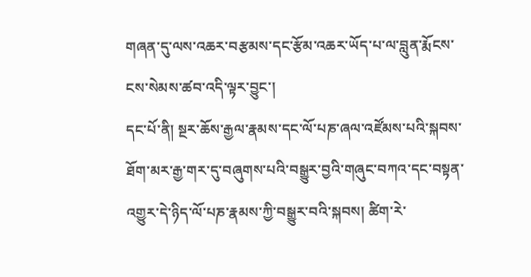གཞན་དུ་ལས་འཆར་བརྩམས་དང་རྩོམ་འཆར་ཡོད་པ་ལ་བླུན་རྨོངས་ངས་སེམས་ཚབ་འདི་ལྟར་བྱུང་།
དང་པོ་ནི། སྔར་ཆོས་རྒྱལ་རྣམས་དང་ལོ་པཎ་ཞལ་འཛོམས་པའི་སྐབས་ཐོག་མར་རྒྱ་གར་དུ་བཞུགས་པའི་བསྒྱུར་བྱའི་གཞུང་བཀའ་དང་བསྟན་འགྱུར་དེ་ཉིད་ལོ་པཎ་རྣམས་ཀྱི་བསྒྱུར་བའི་སྐབས། ཚིག་རེ་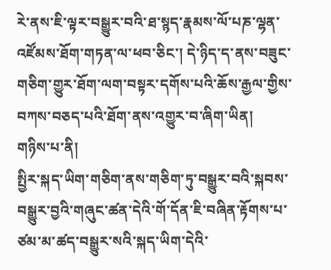རེ་ནས་ཇི་ལྟར་བསྒྱུར་བའི་ཐ་སྙད་རྣམས་ལོ་པཎ་ལྷན་འཛོམས་ཐོག་གཏན་ལ་ཕབ་ཅིང་། དེ་ཉིད་ད་ནས་བཟུང་གཅིག་གྱུར་ཐོག་ལག་བསྟར་དགོས་པའི་ཆོས་རྒྱལ་གྱིས་བཀས་བཅད་པའི་ཐོག་ནས་འགྱུར་བ་ཞིག་ཡིན།
གཉིས་པ་ནི།
སྤྱིར་སྐད་ཡིག་གཅིག་ནས་གཅིག་ཏུ་བསྒྱུར་བའི་སྐབས་བསྒྱུར་བྱའི་གཞུང་ཚན་དེའི་གོ་དོན་ཇི་བཞིན་རྟོགས་པ་ཙམ་མ་ཚད་བསྒྱུར་སའི་སྐད་ཡིག་དེའི་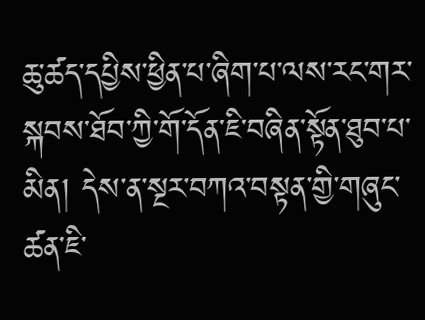ཆུ་ཚད་དཔྱིས་ཕྱིན་པ་ཞིག་པ་ལས་རང་གར་སྐབས་ཐོབ་ཀྱི་གོ་དོན་ཇི་བཞིན་སྟོན་ཐུབ་པ་མིན། དེས་ན་སྔར་བཀའ་བསྟན་གྱི་གཞུང་ཚན་ཇི་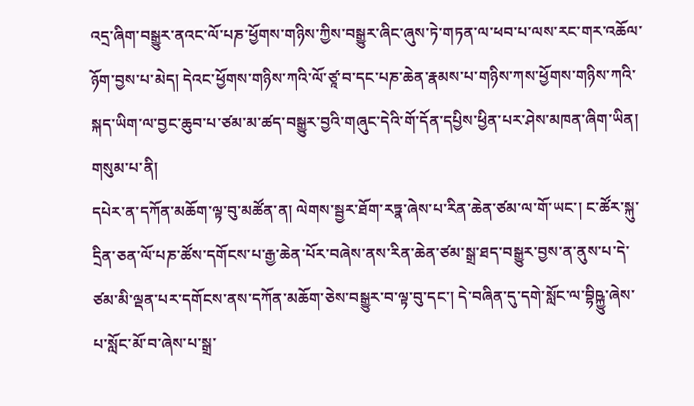འདྲ་ཞིག་བསྒྱུར་ནའང་ལོ་པཎ་ཕྱོགས་གཉིས་ཀྱིས་བསྒྱུར་ཞིང་ཞུས་ཏེ་གཏན་ལ་ཕབ་པ་ལས་རང་གར་འཆོལ་ཉོག་བྱས་པ་མེད། དེའང་ཕྱོགས་གཉིས་ཀའི་ལོ་ཙཱ་བ་དང་པཎ་ཆེན་རྣམས་པ་གཉིས་ཀས་ཕྱོགས་གཉིས་ཀའི་སྐད་ཡིག་ལ་བྱང་ཆུབ་པ་ཙམ་མ་ཚད་བསྒྱུར་བྱའི་གཞུང་དེའི་གོ་དོན་དཔྱིས་ཕྱིན་པར་ཤེས་མཁན་ཞིག་ཡིན།
གསུམ་པ་ནི།
དཔེར་ན་དཀོན་མཆོག་ལྟ་བུ་མཚོན་ན། ལེགས་སྦྱར་ཐོག་རཏྣ་ཞེས་པ་རིན་ཆེན་ཙམ་ལ་གོ་ཡང་། ང་ཚོར་སྐུ་དྲིན་ཅན་ལོ་པཎ་ཚོས་དགོངས་པ་རྒྱ་ཆེན་པོར་བཞེས་ནས་རིན་ཆེན་ཙམ་སྒྲ་ཐད་བསྒྱུར་བྱས་ན་ནུས་པ་དེ་ཙམ་མི་ལྡན་པར་དགོངས་ནས་དཀོན་མཆོག་ཅེས་བསྒྱུར་བ་ལྟ་བུ་དང་། དེ་བཞིན་དུ་དགེ་སློང་ལ་བྷིཥྐྱུ་ཞེས་པ་སློང་མོ་བ་ཞེས་པ་སྒྲ་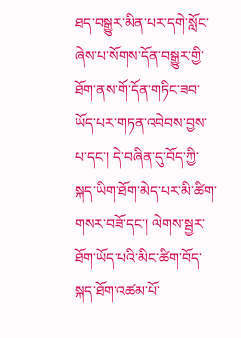ཐད་བསྒྱུར་མིན་པར་དགེ་སློང་ཞེས་པ་སོགས་དོན་བསྒྱུར་གྱི་ཐོག་ནས་གོ་དོན་གཏིང་ཟབ་ཡོད་པར་གཏན་འབེབས་བྱས་པ་དང་། དེ་བཞིན་དུ་བོད་ཀྱི་སྐད་ཡིག་ཐོག་མེད་པར་མི་ཚིག་གསར་བཟོ་དང་། ལེགས་སྦྱར་ཐོག་ཡོད་པའི་མིང་ཚིག་བོད་སྐད་ཐོག་འཚམ་པོ་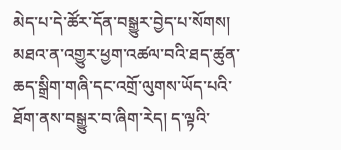མེད་པ་དེ་ཚོར་དོན་བསྒྱུར་བྱེད་པ་སོགས། མཐའ་ན་འགྱུར་ཕྱག་འཚལ་བའི་ཐད་ཚུན་ཆད་སྒྲིག་གཞི་དང་འགྲོ་ལུགས་ཡོད་པའི་ཐོག་ནས་བསྒྱུར་བ་ཞིག་རེད། ད་ལྟའི་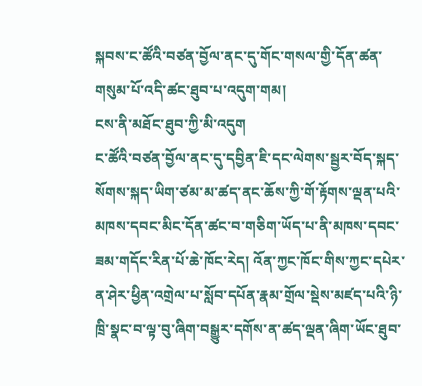སྐབས་ང་ཚོའི་བཙན་བྱོལ་ནང་དུ་གོང་གསལ་གྱི་དོན་ཚན་གསུམ་པོ་འདི་ཚང་ཐུབ་པ་འདུག་གམ།
ངས་ནི་མཐོང་ཐུབ་ཀྱི་མི་འདུག
ང་ཚོའི་བཙན་བྱོལ་ནང་དུ་དབྱིན་ཇི་དང་ལེགས་སྦྱར་བོད་སྐད་སོགས་སྐད་ཡིག་ཙམ་མ་ཚད་ནང་ཆོས་ཀྱི་གོ་རྟོགས་ལྡན་པའི་མཁས་དབང་མིང་དོན་ཚང་བ་གཅིག་ཡོད་པ་ནི་མཁས་དབང་ཟམ་གདོང་རིན་པོ་ཆེ་ཁོང་རེད། འོན་ཀྱང་ཁོང་གིས་ཀྱང་དཔེར་ན་ཤེར་ཕྱིན་འགྲེལ་པ་སློབ་དཔོན་རྣམ་གྲོལ་སྡེས་མཛད་པའི་ཉི་ཁྲི་སྣང་བ་ལྟ་བུ་ཞིག་བསྒྱུར་དགོས་ན་ཚད་ལྡན་ཞིག་ཡོང་ཐུབ་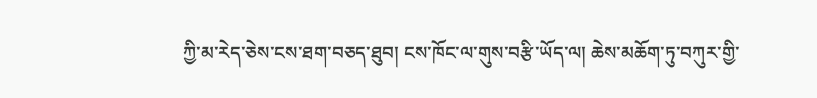ཀྱི་མ་རེད་ཅེས་ངས་ཐག་བཅད་ཐུབ། ངས་ཁོང་ལ་གུས་བརྩི་ཡོད་ལ། ཆེས་མཆོག་ཏུ་བཀུར་གྱི་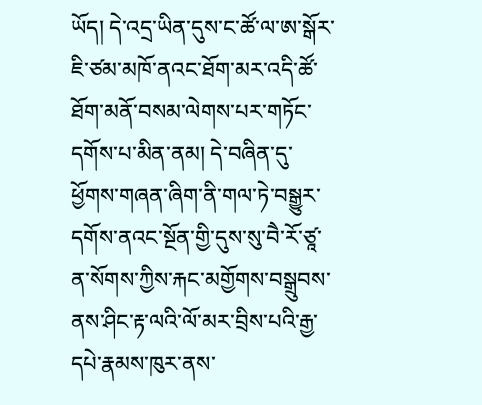ཡོད། དེ་འདྲ་ཡིན་དུས་ང་ཚོ་ལ་ཨ་སྒོར་ཇི་ཙམ་མཁོ་ནའང་ཐོག་མར་འདི་ཚོ་ཐོག་མནོ་བསམ་ལེགས་པར་གཏོང་དགོས་པ་མིན་ནམ། དེ་བཞིན་དུ་ཕྱོགས་གཞན་ཞིག་ནི་གལ་ཏེ་བསྒྱུར་དགོས་ནའང་སྔོན་གྱི་དུས་སུ་བཻ་རོ་ཙཱ་ན་སོགས་ཀྱིས་རྐང་མགྱོགས་བསྒྲུབས་ནས་ཤིང་རྟ་ལའི་ལོ་མར་བྲིས་པའི་རྒྱ་དཔེ་རྣམས་ཁུར་ནས་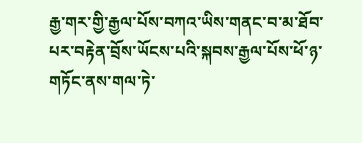རྒྱ་གར་གྱི་རྒྱལ་པོས་བཀའ་ཡིས་གནང་བ་མ་ཐོབ་པར་བརྟེན་བྲོས་ཡོངས་པའི་སྐབས་རྒྱལ་པོས་ཕོ་ཉ་གཏོང་ནས་གལ་ཏེ་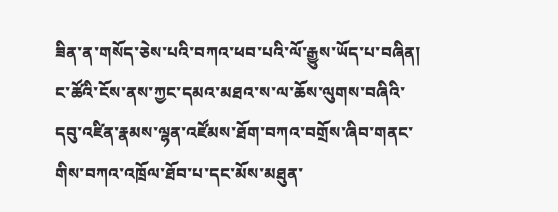ཟིན་ན་གསོད་ཅེས་པའི་བཀའ་ཕབ་པའི་ལོ་རྒྱུས་ཡོད་པ་བཞིན། ང་ཚོའི་ངོས་ནས་ཀྱང་དམའ་མཐའ་ས་ལ་ཆོས་ལུགས་བཞིའི་དབུ་འཛིན་རྣམས་ལྷན་འཛོམས་ཐོག་བཀའ་བགྲོས་ཞིབ་གནང་གིས་བཀའ་འཁྲོལ་ཐོབ་པ་དང་མོས་མཐུན་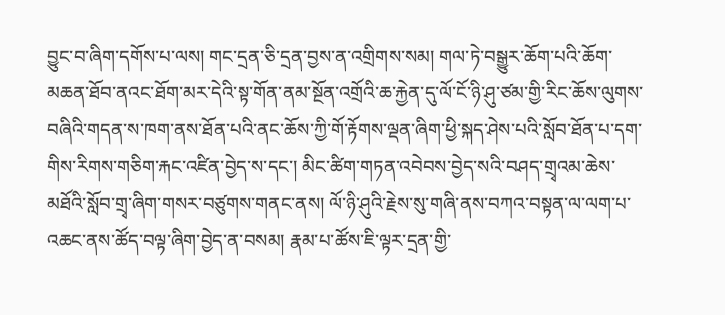བྱུང་བ་ཞིག་དགོས་པ་ལས། གང་དྲན་ཅི་དྲན་བྱས་ན་འགྲིགས་སམ། གལ་ཏེ་བསྒྱུར་ཆོག་པའི་ཆོག་མཆན་ཐོབ་ནའང་ཐོག་མར་དེའི་སྟ་གོན་ནམ་སྔོན་འགྲོའི་ཆ་རྐྱེན་དུ་ལོ་ངོ་ཉི་ཤུ་ཙམ་གྱི་རིང་ཆོས་ལུགས་བཞིའི་གདན་ས་ཁག་ནས་ཐོན་པའི་ནང་ཆོས་ཀྱི་གོ་རྟོགས་ལྡན་ཞིག་ཕྱི་སྐད་ཤེས་པའི་སློབ་ཐོན་པ་དག་གིས་རིགས་གཅིག་རྐང་འཛིན་བྱེད་ས་དང་། མིང་ཚིག་གཏན་འབེབས་བྱེད་སའི་བཤད་གྲྭའམ་ཆེས་མཐོའི་སློབ་གྲྭ་ཞིག་གསར་བཙུགས་གནང་ནས། ལོ་ཉི་ཤུའི་རྗེས་སུ་གཞི་ནས་བཀའ་བསྟན་ལ་ལག་པ་འཆང་ནས་ཚོད་བལྟ་ཞིག་བྱེད་ན་བསམ། རྣམ་པ་ཚོས་ཇི་ལྟར་དྲན་གྱི་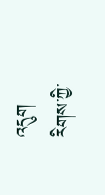འདུག
རིགས་ཀྱི་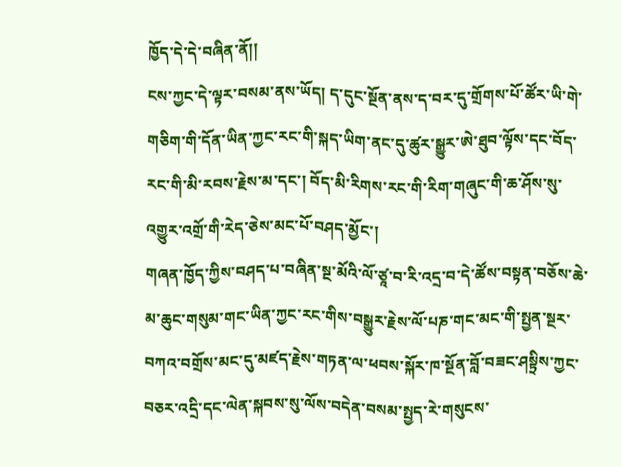ཁྱོད་དེ་དེ་བཞིན་ནོ།།
ངས་ཀྱང་དེ་ལྟར་བསམ་ནས་ཡོད། ད་དུང་སྔོན་ནས་ད་བར་དུ་གྲོགས་པོ་ཚོར་ཡི་གེ་གཅིག་གི་དོན་ཡིན་ཀྱང་རང་གི་སྐད་ཡིག་ནང་དུ་ཚུར་སྒྱུར་ཨེ་ཐུབ་ལྟོས་དང་བོད་རང་གི་མི་རབས་རྗེས་མ་དང་། བོད་མི་རིགས་རང་གི་རིག་གཞུང་གི་ཆ་ཤོས་སུ་འགྱུར་འགྲོ་གི་རེད་ཅེས་མང་པོ་བཤད་མྱོང་།
གཞན་ཁྱོད་ཀྱིས་བཤད་པ་བཞིན་སྔ་མོའི་ལོ་ཙཱ་བ་རི་འདྲ་བ་དེ་ཚོས་བསྟན་བཅོས་ཆེ་མ་ཆུང་གསུམ་གང་ཡིན་ཀྱང་རང་གིས་བསྒྱུར་རྗེས་ལོ་པཎ་གང་མང་གི་སྤྱན་སྔར་བཀའ་བགྲོས་མང་དུ་མཛད་རྗེས་གཏན་ལ་ཕབས་སྐོར་ཁ་སྔོན་བློ་བཟང་ཤསྟྲིས་ཀྱང་བཅར་འདྲི་དང་ལེན་སྐབས་སུ་ལོས་བདེན་བསམ་སྤྱད་རེ་གསུངས་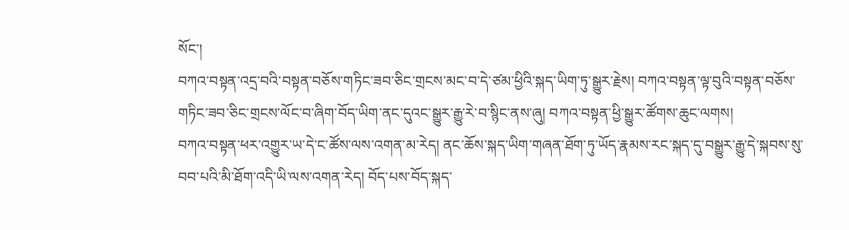སོང་།
བཀའ་བསྟན་འདྲ་བའི་བསྟན་བཅོས་གཏིང་ཟབ་ཅིང་གྲངས་མང་བ་དེ་ཙམ་ཕྱིའི་སྐད་ཡིག་ཏུ་སྒྱུར་རྗེས། བཀའ་བསྟན་ལྟ་བུའི་བསྟན་བཅོས་གཏིང་ཟབ་ཅིང་གྲངས་ལོང་བ་ཞིག་བོད་ཡིག་ནང་དུའང་སྒྱུར་རྒྱུ་རེ་བ་སྙིང་ནས་ཞུ། བཀའ་བསྟན་ཕྱི་སྒྱུར་ཚོགས་ཆུང་ལགས།
བཀའ་བསྟན་ཕར་འགྱུར་ཡ་དེ་ང་ཚོས་ལས་འགན་མ་རེད། ནང་ཆོས་སྐད་ཡིག་གཞན་ཐོག་ཏུ་ཡོད་རྣམས་རང་སྐད་དུ་བསྒྱུར་རྒྱུ་དེ་སྐབས་སུ་བབ་པའི་མི་ཐོག་འདི་ཡི་ལས་འགན་རེད། བོད་པས་བོད་སྐད་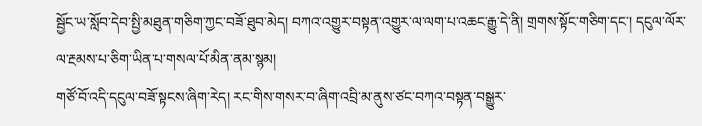སྦྱོང་ཡ་སློབ་དེབ་སྤྱི་མཐུན་གཅིག་ཀྱང་བཟོ་ཐུབ་མེད། བཀའ་འགྱུར་བསྟན་འགྱུར་ལ་ལག་པ་འཆང་རྒྱུ་དེ་ནི། གྲགས་སྟོང་གཅིག་དང་། དངུལ་ལོར་ལ་རྔམས་པ་ཅིག་ཡིན་པ་གསལ་པོ་མིན་ནམ་སྙམ།
གཙོ་བོ་འདི་དངུལ་བཟོ་སྟངས་ཞིག་རེད། རང་གིས་གསར་བ་ཞིག་འབྲི་མ་ནུས་ཙང་བཀའ་བསྟན་བསྒྱུར་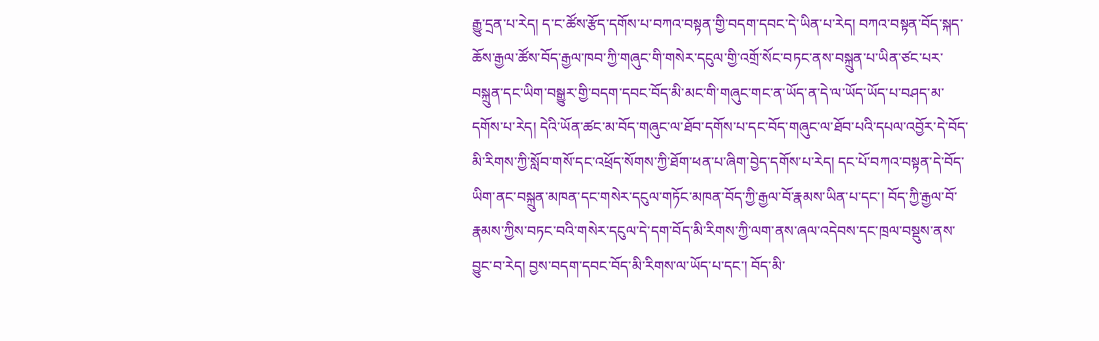རྒྱུ་དྲན་པ་རེད། ད་ང་ཚོས་རྩོད་དགོས་པ་བཀའ་བསྟན་གྱི་བདག་དབང་དེ་ཡིན་པ་རེད། བཀའ་བསྟན་བོད་སྐད་ཆོས་རྒྱལ་ཚོས་བོད་རྒྱལ་ཁབ་ཀྱི་གཞུང་གི་གསེར་དངུལ་གྱི་འགྲོ་སོང་བཏང་ནས་བསྐྲུན་པ་ཡིན་ཙང་པར་བསྐྲུན་དང་ཡིག་བསྒྱུར་གྱི་བདག་དབང་བོད་མི་མང་གི་གཞུང་གང་ན་ཡོད་ན་དེ་ལ་ཡོད་ཡོད་པ་བཤད་མ་དགོས་པ་རེད། དེའི་ཡོན་ཚང་མ་བོད་གཞུང་ལ་ཐོབ་དགོས་པ་དང་བོད་གཞུང་ལ་ཐོབ་པའི་དཔལ་འབྱོར་དེ་བོད་མི་རིགས་ཀྱི་སློབ་གསོ་དང་འཕྲོད་སོགས་ཀྱི་ཐོག་ཕན་པ་ཞིག་བྱེད་དགོས་པ་རེད། དང་པོ་བཀའ་བསྟན་དེ་བོད་ཡིག་ནང་བསྐྲུན་མཁན་དང་གསེར་དངུལ་གཏོང་མཁན་བོད་ཀྱི་རྒྱལ་བོ་རྣམས་ཡིན་པ་དང་། བོད་ཀྱི་རྒྱལ་བོ་རྣམས་ཀྱིས་བཏང་བའི་གསེར་དངུལ་དེ་དག་བོད་མི་རིགས་ཀྱི་ལག་ནས་ཞལ་འདེབས་དང་ཁྲལ་བསྡུས་ནས་བྱུང་བ་རེད། བྱས་བདག་དབང་བོད་མི་རིགས་ལ་ཡོད་པ་དང་། བོད་མི་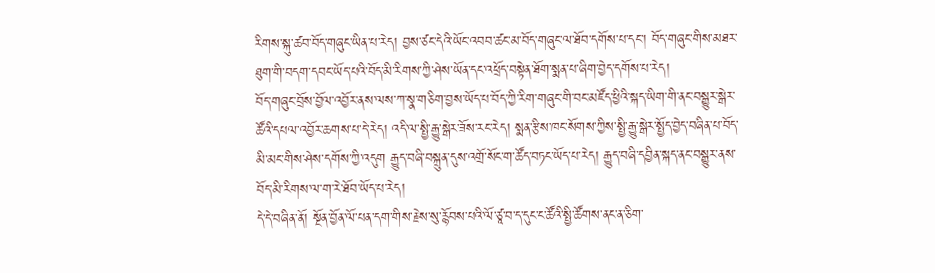རིགས་སྐུ་ཚབ་བོད་གཞུང་ཡིན་པ་རེད། བྱས་ཙང་དེའི་ཡོང་འབབ་ཚང་མ་བོད་གཞུང་ལ་ཐོབ་དགོས་པ་དང་། བོད་གཞུང་གིས་མཐར་ཐུག་གི་བདག་དབང་ཡོད་པའི་བོད་མི་རིགས་ཀྱི་ཤེས་ཡོན་དང་འཕྲོད་བསྟེན་ཐོག་སྨན་པ་ཞིག་བྱེད་དགོས་པ་རེད།
བོད་གཞུང་བྲོས་བྱོལ་འབྱོར་ནས་ལས་ཀ་སྣ་གཅིག་བྱས་ཡོད་པ་བོད་ཀྱི་རིག་གཞུང་གི་བང་མཛོད་ཕྱིའི་སྐད་ཡིག་གི་ནང་བསྒྱུར་སྒེར་ཚོའི་དཔལ་འབྱོར་ཆགས་པ་དེ་རེད། འདི་ལ་སྤྱི་རྒྱུ་སྒེར་ཟོས་རང་རེད། སྨན་རྩིས་ཁང་སོགས་ཀྱིས་སྤྱི་རྒྱུ་སྒེར་སྤྱོད་བྱེད་བཞིན་པ་བོད་མི་མང་གིས་ཤེས་དགོས་ཀྱི་འདུག རྒྱུད་བཞི་བསྐྲུན་དུས་འགྲོ་སོང་ག་ཚོད་བཏང་ཡོད་པ་རེད། རྒྱུད་བཞི་དབྱིན་སྐད་ནང་བསྒྱུར་ནས་བོད་མི་རིགས་ལ་ག་རེ་ཐོབ་ཡོད་པ་རེད།
དེ་དེ་བཞིན་ནོ། སྔོན་བྱོན་ལོ་པན་དག་གིས་རྗེས་སུ་རྙོབས་པའི་ལོ་ཙཱ་བ་ད་དུང་ང་ཚོའི་སྤྱི་ཚོགས་ནང་ན་ཅིག་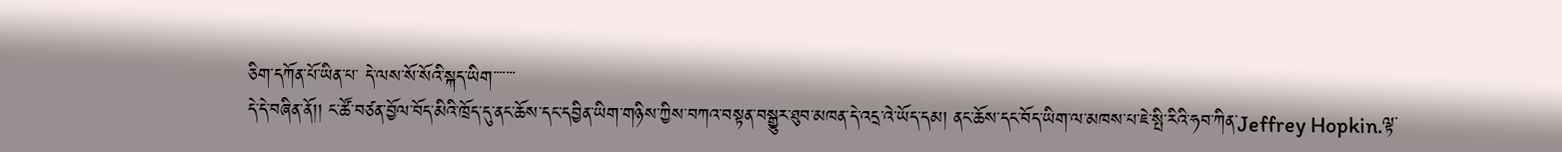ཅིག་དཀོན་པོ་ཡིན་པ་ དེ་ལས་སོ་སོའི་སྐད་ཡིག་་་་་་་
དེ་དེ་བཞིན་ནོ།། ང་ཚོ་བཙན་བྱོལ་བོད་མིའི་ཁྲོད་དུ་ནང་ཆོས་དང་དབྱིན་ཡིག་གཉིས་ཀྱིས་བཀའ་བསྟན་བསྒྱུར་ཐུབ་མཁན་དེ་འདྲ་འེ་ཡོད་དམ། ནང་ཆོས་དང་བོད་ཡིག་ལ་མཁས་པ་ཇེ་སྤི་རིའི་ཧབ་ཀིན་Jeffrey Hopkin.ལྟ་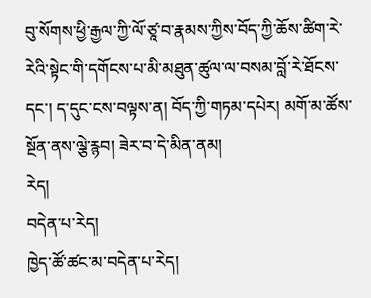བུ་སོགས་ཕྱི་རྒྱལ་ཀྱི་ལོ་ཙཱ་བ་རྣམས་ཀྱིས་བོད་ཀྱི་ཆོས་ཚིག་རེ་རེའི་སྟེང་གི་དགོངས་པ་མི་མཐུན་ཚུལ་ལ་བསམ་བློ་རེ་ཐོངས་དང་། ད་དུང་ངས་བལྟས་ན། བོད་ཀྱི་གཏམ་དཔེར། མགོ་མ་ཚོས་སྔོན་ནས་ལྕེ་རྙབ། ཟེར་བ་དེ་མིན་ནམ།
རེད།
བདེན་པ་རེད།
ཁྱེད་ཚོ་ཚང་མ་བདེན་པ་རེད།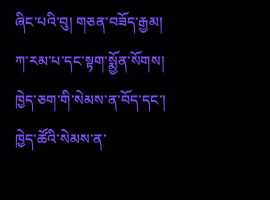ཞིང་པའི་བུ། གཅན་བཟོད་རྒྱམ། ཀ་རམ་པ་དང་སྟག་སྨྱོན་སོགས།
ཁྱེད་ཅག་གི་སེམས་ན་བོད་དང་། ཁྱེད་ཚོའི་སེམས་ན་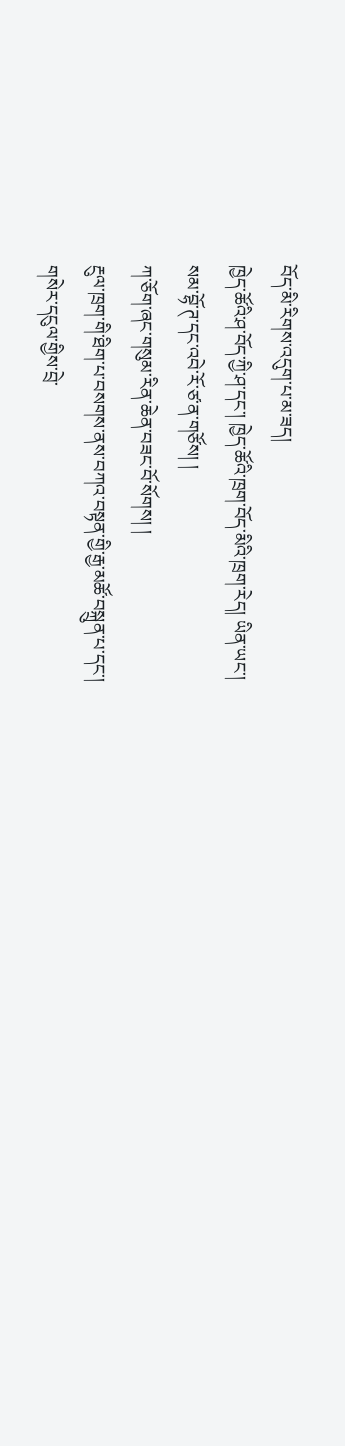བོད་མི་རིགས་འདུག་པ་མ་ཟད།
ཁྱེད་ཚོའི་ཤ་བོད་ཀྱི་ཤ་དང་། ཁྱེད་ཚོའི་ཁྲག་བོད་མིའི་ཁྲག་རེད། ཡིན་ཡང་།
སམ་བྷོ་ཊ་དང་འབེ་རོ་ཙ་ན་གཙོས། །
ཀ་ཅོག་ཞང་གསུམ་རིན་ཆེན་བཟང་བོ་སོགས། །
རྔུལ་ཁྲག་གི་ཐིག་པ་བསགས་ནས་བཀའ་བསྟན་གྱི་རྒྱ་མཚོ་བསྐྲུན་པ་དང་།
གསེར་དངུལ་གྱིས་བྲེ་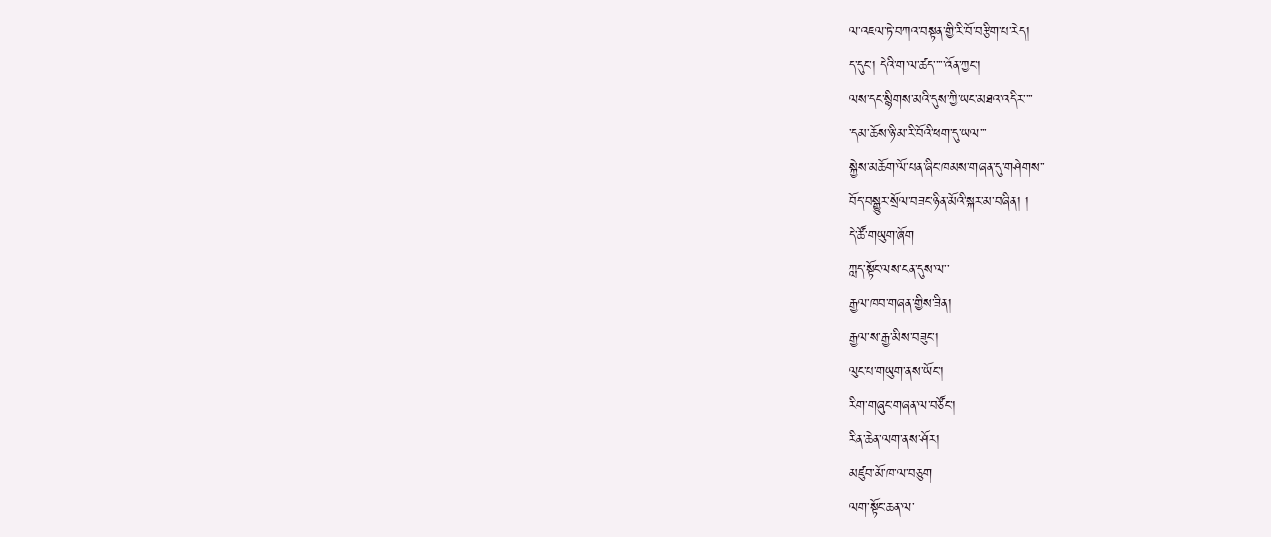ལ་འཇལ་ཏེ་བཀའ་བསྟན་གྱི་རི་བོ་བརྩིག་པ་རེད།
ད་དུང་། དེའི་ག་ལ་ཚད་་་་་འོན་ཀྱང་།
ལས་དང་སྙིགས་མའི་དུས་ཀྱི་ཡང་མཐའ་འདིར་་་་
་དམ་ཆོས་ཉི་མ་རི་བོའི་ཕག་དུ་ཡལ་་་
སྐྱེས་མཆོག་ལོ་པན་ཞིང་ཁམས་གཞན་དུ་གཤེགས་་
བོད་བསྒྱུར་སྲོལ་བཟང་ཉིན་མོའི་སྐར་མ་བཞིན། །
དེ་ཚོ་གཡུག་ཞོག
ཀླད་སྟོང་ལས་ངན་དུས་ལ་་
རྒྱལ་ཁབ་གཞན་གྱིས་ཟིན།
རྒྱལ་ས་རྒྱ་མིས་བཟུང་།
ལུང་པ་གཡུག་ནས་ཡོང་།
རིག་གཞུང་གཞན་ལ་བཙོང་།
རིན་ཆེན་ལག་ནས་ཤོར།
མཛུབ་མོ་ཁ་ལ་བཅུག
ལག་སྟོང་ཆན་ལ་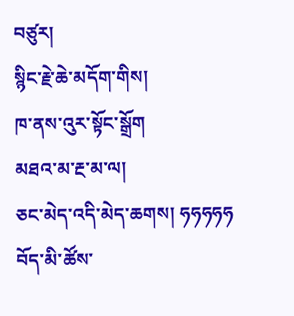བཙུར།
སྙིང་རྗེ་ཆེ་མདོག་གིས།
ཁ་ནས་འུར་སྟོང་སྒྲོག
མཐའ་མ་རྔ་མ་ལ།
ཅང་མེད་འདི་མེད་ཆགས། ཧཧཧཧཧ
བོད་མི་ཚོས་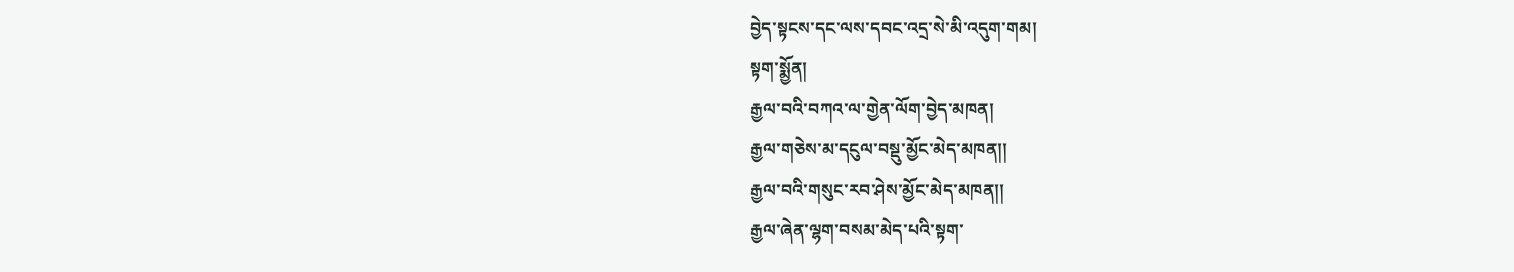བྱེད་སྟངས་དང་ལས་དབང་འདྲ་སེ་མི་འདུག་གམ།
སྟག་སྨྱོན།
རྒྱལ་བའི་བཀའ་ལ་གྱེན་ལོག་བྱེད་མཁན།
རྒྱལ་གཅེས་མ་དངུལ་བསྡུ་མྱོང་མེད་མཁན།།
རྒྱལ་བའི་གསུང་རབ་ཤེས་མྱོང་མེད་མཁན།།
རྒྱལ་ཞེན་ལྷག་བསམ་མེད་པའི་སྟག་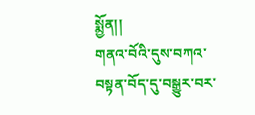སྨྱོན།།
གནའ་བོའི་དུས་བཀའ་བསྟན་བོད་དུ་བསྒྱུར་བར་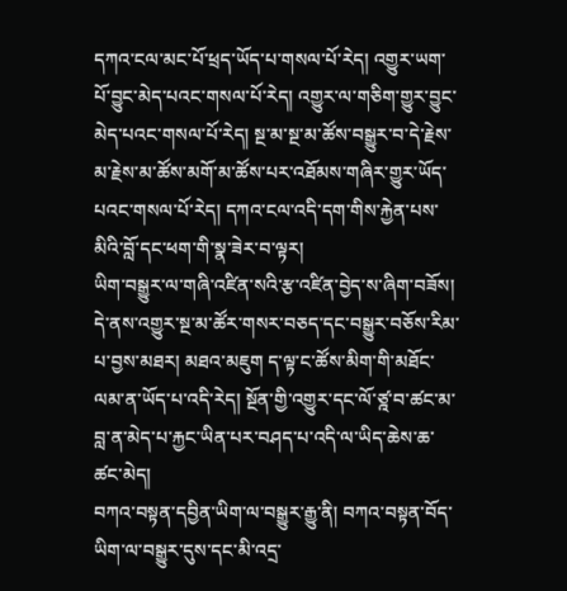དཀའ་ངལ་མང་པོ་ཕྲད་ཡོད་པ་གསལ་པོ་རེད། འགྱུར་ཡག་པོ་བྱུང་མེད་པའང་གསལ་པོ་རེད། འགྱུར་ལ་གཅིག་གྱུར་བྱུང་མེད་པའང་གསལ་པོ་རེད། སྔ་མ་སྔ་མ་ཚོས་བསྒྱུར་བ་དེ་རྗེས་མ་རྗེས་མ་ཚོས་མགོ་མ་ཚོས་པར་འཐོམས་གཞིར་གྱུར་ཡོད་པའང་གསལ་པོ་རེད། དཀའ་ངལ་འདི་དག་གིས་རྐྱེན་པས་མིའི་བློ་དང་ཕག་གི་སྣ་ཟེར་བ་ལྟར།
ཡིག་བསྒྱུར་ལ་གཞི་འཛིན་སའི་རྩ་འཛིན་བྱེད་ས་ཞིག་བཟོས། དེ་ནས་འགྱུར་སྔ་མ་ཚོར་གསར་བཅད་དང་བསྒྱུར་བཅོས་རིམ་པ་བྱས་མཐར། མཐའ་མཇུག ད་ལྟ་ང་ཚོས་མིག་གི་མཐོང་ལམ་ན་ཡོད་པ་འདི་རེད། སྔོན་གྱི་འགྱུར་དང་ལོ་ཙྰ་བ་ཚང་མ་བླ་ན་མེད་པ་རྐྱང་ཡིན་པར་བཤད་པ་འདི་ལ་ཡིད་ཆེས་ཆ་ཚང་མེད།
བཀའ་བསྟན་དབྱིན་ཡིག་ལ་བསྒྱུར་རྒྱུ་ནི། བཀའ་བསྟན་བོད་ཡིག་ལ་བསྒྱུར་དུས་དང་མི་འདྲ་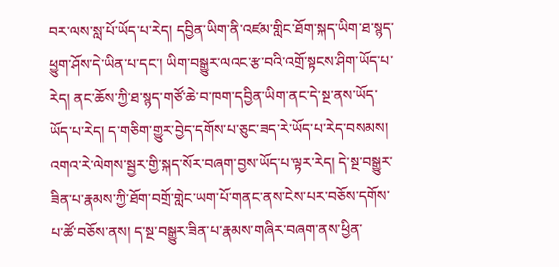བར་ལས་སླ་པོ་ཡོད་པ་རེད། དབྱིན་ཡིག་ནི་འཛམ་གླིང་ཐོག་སྐད་ཡིག་ཐ་སྙད་ཕྱུག་ཤོས་དེ་ཡིན་པ་དང་། ཡིག་བསྒྱུར་ལའང་རྩ་བའི་འགྲོ་སྟངས་ཤིག་ཡོད་པ་རེད། ནང་ཆོས་ཀྱི་ཐ་སྙད་གཙོ་ཆེ་བ་ཁག་དབྱིན་ཡིག་ནང་དེ་སྔ་ནས་ཡོད་ཡོད་པ་རེད། ད་གཅིག་གྱུར་བྱེད་དགོས་པ་ཅུང་ཟད་རེ་ཡོད་པ་རེད་བསམས། འགའ་རེ་ལེགས་སྦྱར་གྱི་སྐད་སོར་བཞག་བྱས་ཡོད་པ་ལྟར་རེད། དེ་སྔ་བསྒྱུར་ཟིན་པ་རྣམས་ཀྱི་ཐོག་བགྲོ་གླེང་ཡག་པོ་གནང་ནས་ངེས་པར་བཅོས་དགོས་པ་ཚོ་བཅོས་ནས། ད་སྔ་བསྒྱུར་ཟིན་པ་རྣམས་གཞིར་བཞག་ནས་ཕྱིན་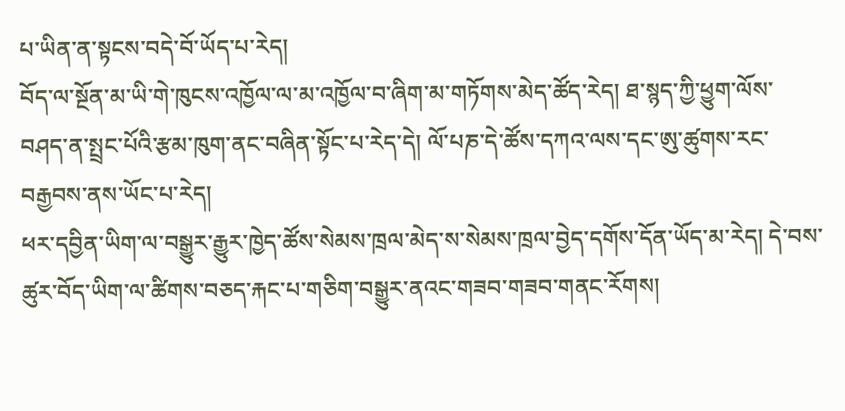པ་ཡིན་ན་སྟངས་བདེ་བོ་ཡོད་པ་རེད།
བོད་ལ་སྔོན་མ་ཡི་གེ་ཁུངས་འཁྱོལ་ལ་མ་འཁྱོལ་བ་ཞིག་མ་གཏོགས་མེད་ཚོད་རེད། ཐ་སྙད་ཀྱི་ཕྱུག་ལོས་བཤད་ན་སྤྲང་པོའི་རྩམ་ཁུག་ནང་བཞིན་སྟོང་པ་རེད་དེ། ལོ་པཎ་དེ་ཚོས་དཀའ་ལས་དང་ཨུ་ཚུགས་རང་བརྒྱབས་ནས་ཡོང་པ་རེད།
ཕར་དབྱིན་ཡིག་ལ་བསྒྱུར་རྒྱུར་ཁྱེད་ཚོས་སེམས་ཁྲལ་མེད་ས་སེམས་ཁྲལ་བྱེད་དགོས་དོན་ཡོད་མ་རེད། དེ་བས་ཚུར་བོད་ཡིག་ལ་ཚིགས་བཅད་རྐང་པ་གཅིག་བསྒྱུར་ནའང་གཟབ་གཟབ་གནང་རོགས།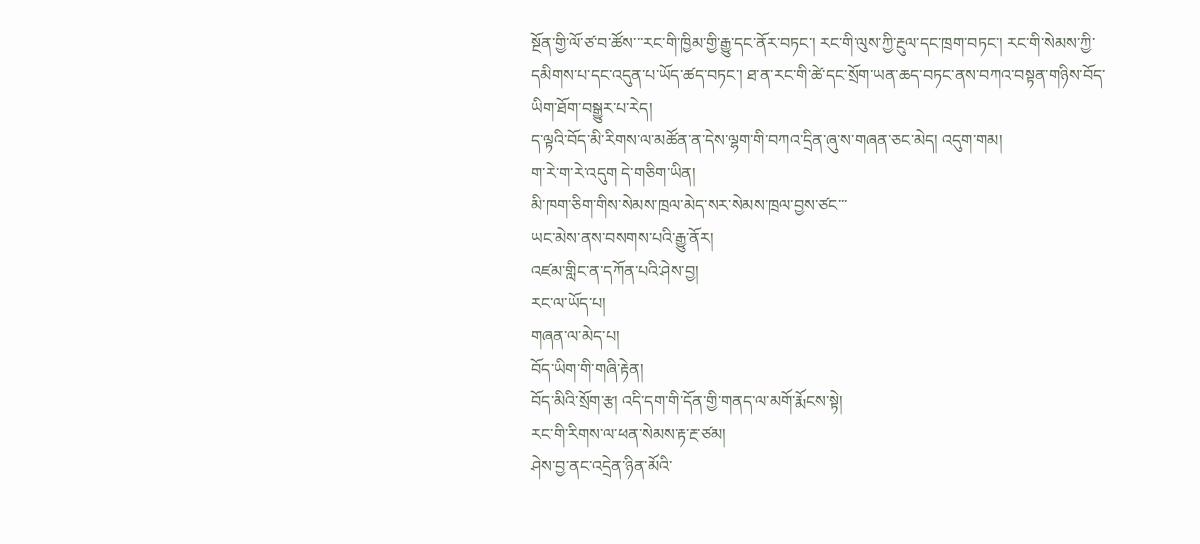སྔོན་གྱི་ལོ་ཙ་བ་ཚོས་་་རང་གི་ཁྱིམ་གྱི་རྒྱུ་དང་ནོར་བཏང་། རང་གི་ལུས་ཀྱི་རྔུལ་དང་ཁྲག་བཏང་། རང་གི་སེམས་ཀྱི་དམིགས་པ་དང་འདུན་པ་ཡོད་ཚད་བཏང་། ཐ་ན་རང་གི་ཚེ་དང་སྲོག་ཡན་ཆད་བཏང་ནས་བཀའ་བསྟན་གཉིས་བོད་ཡིག་ཐོག་བསྒྱུར་པ་རེད།
ད་ལྟའི་བོད་མི་རིགས་ལ་མཚོན་ན་དེས་ལྷག་གི་བཀའ་དྲིན་ཞུ་ས་གཞན་ཅང་མེད། འདུག་གམ།
ག་རེ་ག་རེ་འདུག དེ་གཅིག་ཡིན།
མི་ཁག་ཅིག་གིས་སེམས་ཁྲལ་མེད་སར་སེམས་ཁྲལ་བྱས་ཙང་་་
ཡང་མེས་ནས་བསགས་པའི་རྒྱུ་ནོར།
འཛམ་གླིང་ན་དཀོན་པའི་ཤེས་བྱ།
རང་ལ་ཡོད་པ།
གཞན་ལ་མེད་པ།
བོད་ཡིག་གི་གཞི་རྟེན།
བོད་མིའི་སྲོག་རྩ། འདི་དག་གི་དོན་གྱི་གནད་ལ་མགོ་རྨོངས་སྟེ།
རང་གི་རིགས་ལ་ཕན་སེམས་རྟ་རྔ་ཙམ།
ཤེས་བྱ་ནང་འདྲེན་ཉིན་མོའི་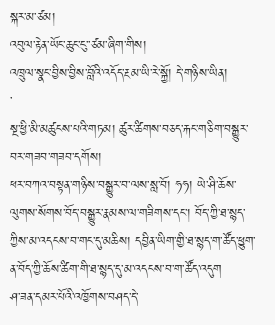སྐར་མ་ཙམ།
འབུལ་རྟེན་ཡོང་ཆུང་ངུ་་ཙམ་ཞིག་གིས།
འཁྲུལ་སྣང་བྱིས་བྱིས་བློའི་འདོད་རྔམ་ཡི་རེ་སྐྱོ། དེ་གཉིས་ཡིན།
་
སྔ་ཕྱི་མི་མཚུངས་པའི་གཏམ། ཚུར་ཚིགས་བཅད་རྐང་གཅིག་བསྒྱུར་བར་གཟབ་གཟབ་དགོས།
ཕར་བཀའ་བསྟན་གཉིས་བསྒྱུར་བ་ལས་སླ་བོ། ཧཧ། ཡེ་ཤི་ཆོས་ལུགས་སོགས་བོད་བསྒྱུར་རྣམས་ལ་གཟིགས་དང་། བོད་ཀྱི་ཐ་སྙད་ཀྱིས་མ་འདངས་བ་གང་དུ་མཆིས། དབྱིན་ཡིག་གྱི་ཐ་སྙད་ག་ཚོད་ཕྱུག་ན་བོད་ཀྱི་ཆོས་ཚིག་གི་ཐ་སྙད་དུ་མ་འདངས་བ་ག་ཚོད་འདུག
ཤ་ཟན་དམར་པོའི་འཁྱོགས་བཤད་དེ་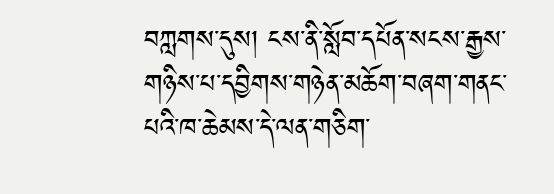བཀླགས་དུས། ངས་ནི་སློབ་དཔོན་སངས་རྒྱས་གཉིས་པ་དབྱིགས་གཉེན་མཆོག་བཞག་གནང་པའི་ཁ་ཆེམས་དེ་ལན་གཅིག་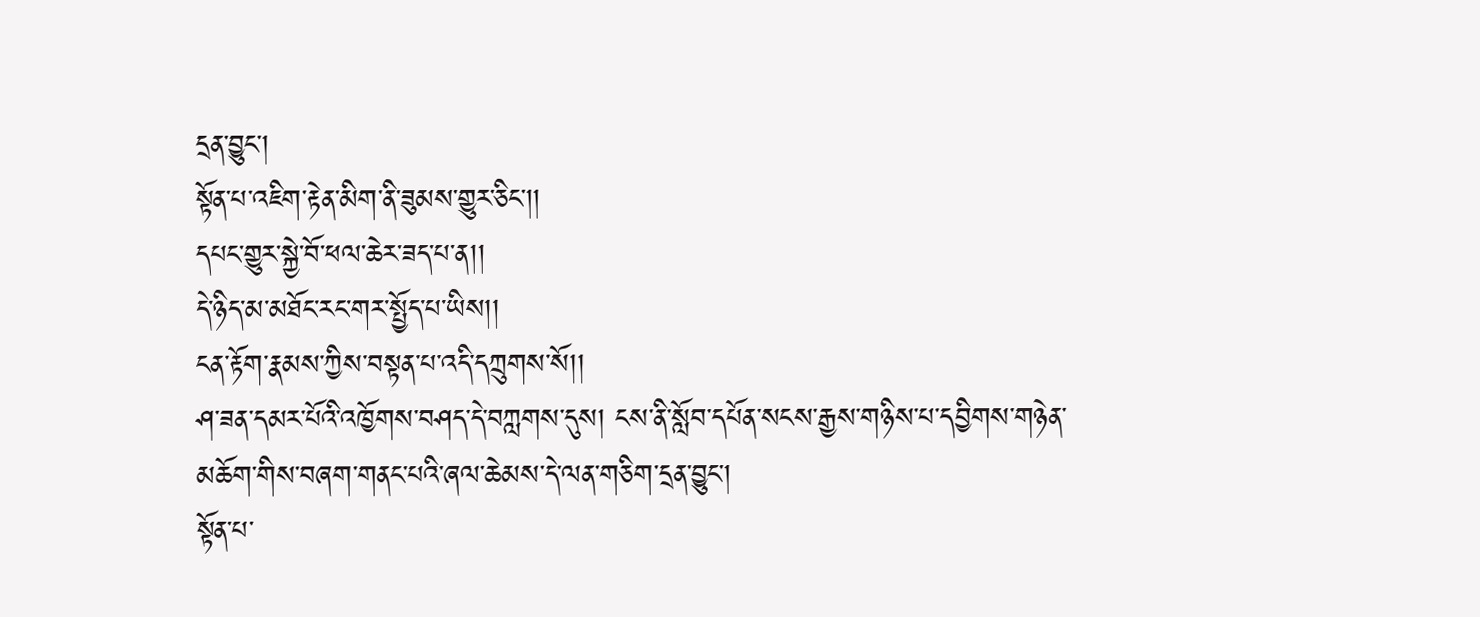དྲན་བྱུང་།
སྟོན་པ་འཇིག་རྟེན་མིག་ནི་ཟུམས་གྱུར་ཅིང་།།
དཔང་གྱུར་སྐྱེ་བོ་ཕལ་ཆེར་ཟད་པ་ན།།
དེ་ཉིད་མ་མཐོང་རང་གར་སྤྱོད་པ་ཡིས།།
ངན་རྟོག་རྣམས་ཀྱིས་བསྟན་པ་འདི་དཀྲུགས་སོ།།
ཤ་ཟན་དམར་པོའི་འཁྱོགས་བཤད་དེ་བཀླགས་དུས། ངས་ནི་སློབ་དཔོན་སངས་རྒྱས་གཉིས་པ་དབྱིགས་གཉེན་མཆོག་གིས་བཞག་གནང་པའི་ཞལ་ཆེམས་དེ་ལན་གཅིག་དྲན་བྱུང་།
སྟོན་པ་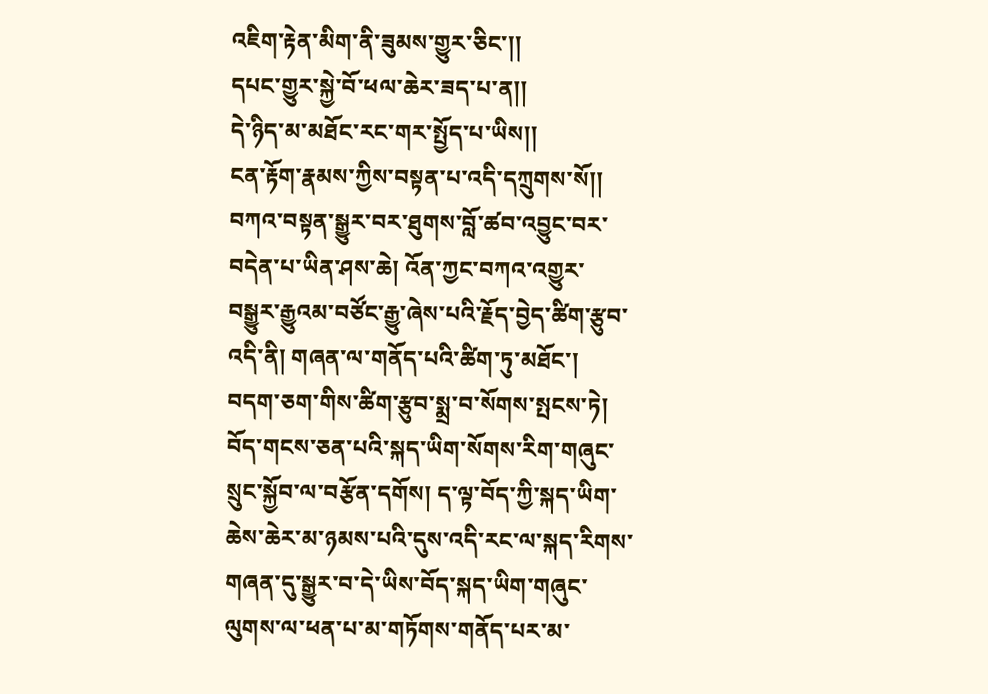འཇིག་རྟེན་མིག་ནི་ཟུམས་གྱུར་ཅིང་།།
དཔང་གྱུར་སྐྱེ་བོ་ཕལ་ཆེར་ཟད་པ་ན།།
དེ་ཉིད་མ་མཐོང་རང་གར་སྤྱོད་པ་ཡིས།།
ངན་རྟོག་རྣམས་ཀྱིས་བསྟན་པ་འདི་དཀྲུགས་སོ།།
བཀའ་བསྟན་སྒྱུར་བར་ཐུགས་བློ་ཚབ་འབྱུང་བར་བདེན་པ་ཡིན་ཤས་ཆེ། འོན་ཀྱང་བཀའ་འགྱུར་བསྒྱུར་རྒྱུའམ་བཙོང་རྒྱུ་ཞེས་པའི་རྗོད་བྱེད་ཚིག་རྩུབ་འདི་ནི། གཞན་ལ་གནོད་པའི་ཚིག་ཏུ་མཐོང་། བདག་ཅག་གིས་ཚིག་རྩུབ་སྨྲ་བ་སོགས་སྤངས་ཏེ། བོད་གངས་ཅན་པའི་སྐད་ཡིག་སོགས་རིག་གཞུང་སྲུང་སྐྱོབ་ལ་བརྩོན་དགོས། ད་ལྟ་བོད་ཀྱི་སྐད་ཡིག་ཆེས་ཆེར་མ་ཉམས་པའི་དུས་འདི་རང་ལ་སྐད་རིགས་གཞན་དུ་སྒྱུར་བ་དེ་ཡིས་བོད་སྐད་ཡིག་གཞུང་ལུགས་ལ་ཕན་པ་མ་གཏོགས་གནོད་པར་མ་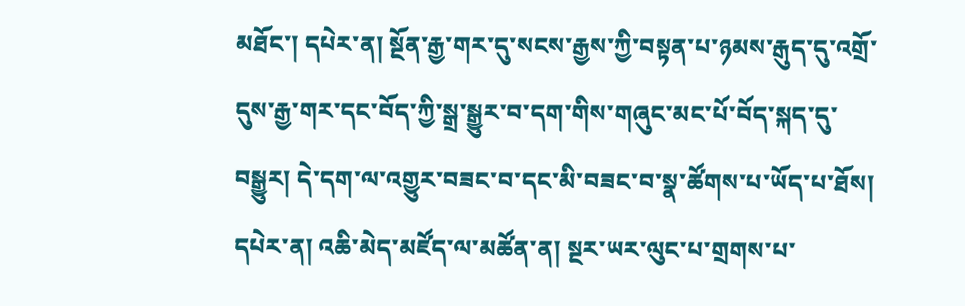མཐོང་། དཔེར་ན། སྔོན་རྒྱ་གར་དུ་སངས་རྒྱས་ཀྱི་བསྟན་པ་ཉམས་རྒུད་དུ་འགྲོ་དུས་རྒྱ་གར་དང་བོད་ཀྱི་སྒྲ་སྒྱུར་བ་དག་གིས་གཞུང་མང་པོ་བོད་སྐད་དུ་བསྒྱུར། དེ་དག་ལ་འགྱུར་བཟང་བ་དང་མི་བཟང་བ་སྣ་ཚོགས་པ་ཡོད་པ་ཐོས། དཔེར་ན། འཆི་མེད་མཛོད་ལ་མཚོན་ན། སྔར་ཡར་ལུང་པ་གྲགས་པ་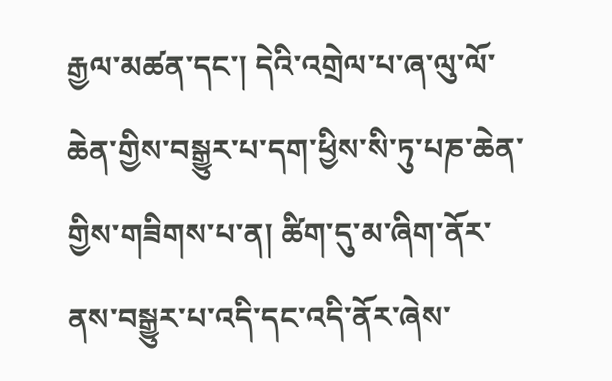རྒྱལ་མཚན་དང་། དེའི་འགྲེལ་པ་ཞ་ལུ་ལོ་ཆེན་གྱིས་བསྒྱུར་པ་དག་ཕྱིས་སི་ཏུ་པཎ་ཆེན་གྱིས་གཟིགས་པ་ན། ཚིག་དུ་མ་ཞིག་ནོར་ནས་བསྒྱུར་པ་འདི་དང་འདི་ནོར་ཞེས་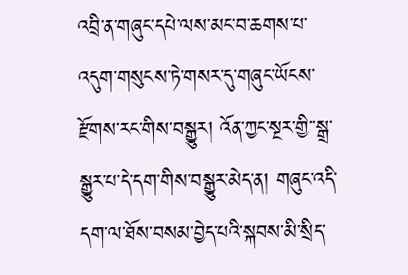འབྲི་ན་གཞུང་དཔེ་ལས་མང་བ་ཆགས་པ་འདུག་གསུངས་ཏེ་གསར་དུ་གཞུང་ཡོངས་རྫོགས་རང་གིས་བསྒྱུར། འོན་ཀྱང་སྔར་གྱི་་སྒྲ་སྒྱུར་པ་དེ་དག་གིས་བསྒྱུར་མེད་ན། གཞུང་འདི་དག་ལ་ཐོས་བསམ་བྱེད་པའི་སྐབས་མི་སྲིད་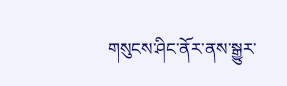གསུངས་ཤིང་ནོར་ནས་སྒྱུར་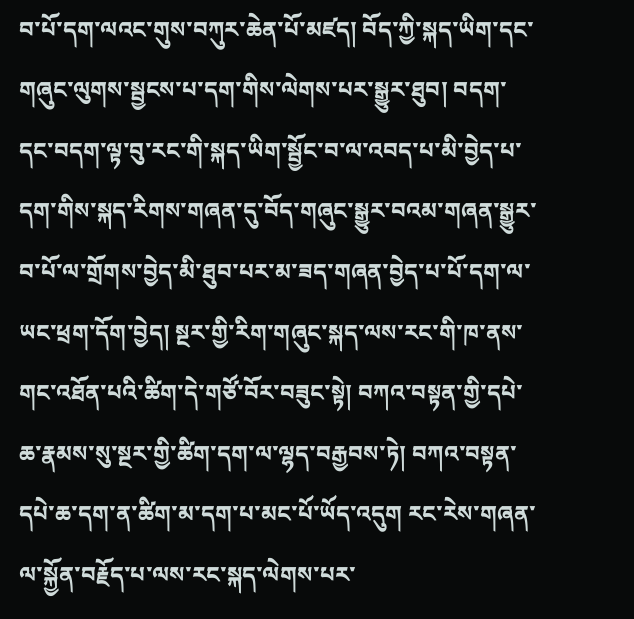བ་པོ་དག་ལའང་གུས་བཀུར་ཆེན་པོ་མཛད། བོད་ཀྱི་སྐད་ཡིག་དང་གཞུང་ལུགས་སྦྱངས་པ་དག་གིས་ལེགས་པར་སྒྱུར་ཐུབ། བདག་དང་བདག་ལྟ་བུ་རང་གི་སྐད་ཡིག་སྦྱོང་བ་ལ་འབད་པ་མི་བྱེད་པ་དག་གིས་སྐད་རིགས་གཞན་དུ་བོད་གཞུང་སྒྱུར་བའམ་གཞན་སྒྱུར་བ་པོ་ལ་གྲོགས་བྱེད་མི་ཐུབ་པར་མ་ཟད་གཞན་བྱེད་པ་པོ་དག་ལ་ཡང་ཕྲག་དོག་བྱེད། སྔར་གྱི་རིག་གཞུང་སྐད་ལས་རང་གི་ཁ་ནས་གང་འཐོན་པའི་ཚིག་དེ་གཙོ་བོར་བཟུང་སྟེ། བཀའ་བསྟན་གྱི་དཔེ་ཆ་རྣམས་སུ་སྔར་གྱི་ཚིག་དག་ལ་ལྷད་བརྒྱབས་ཏེ། བཀའ་བསྟན་དཔེ་ཆ་དག་ན་ཚིག་མ་དག་པ་མང་པོ་ཡོད་འདུག རང་རེས་གཞན་ལ་སྐྱོན་བརྗོད་པ་ལས་རང་སྐད་ལེགས་པར་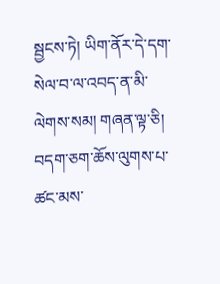སྦྱངས་ཏེ། ཡིག་ནོར་དེ་དག་སེལ་བ་ལ་འབད་ན་མི་ལེགས་སམ། གཞན་ལྟ་ཅི། བདག་ཅག་ཆོས་ལུགས་པ་ཚང་མས་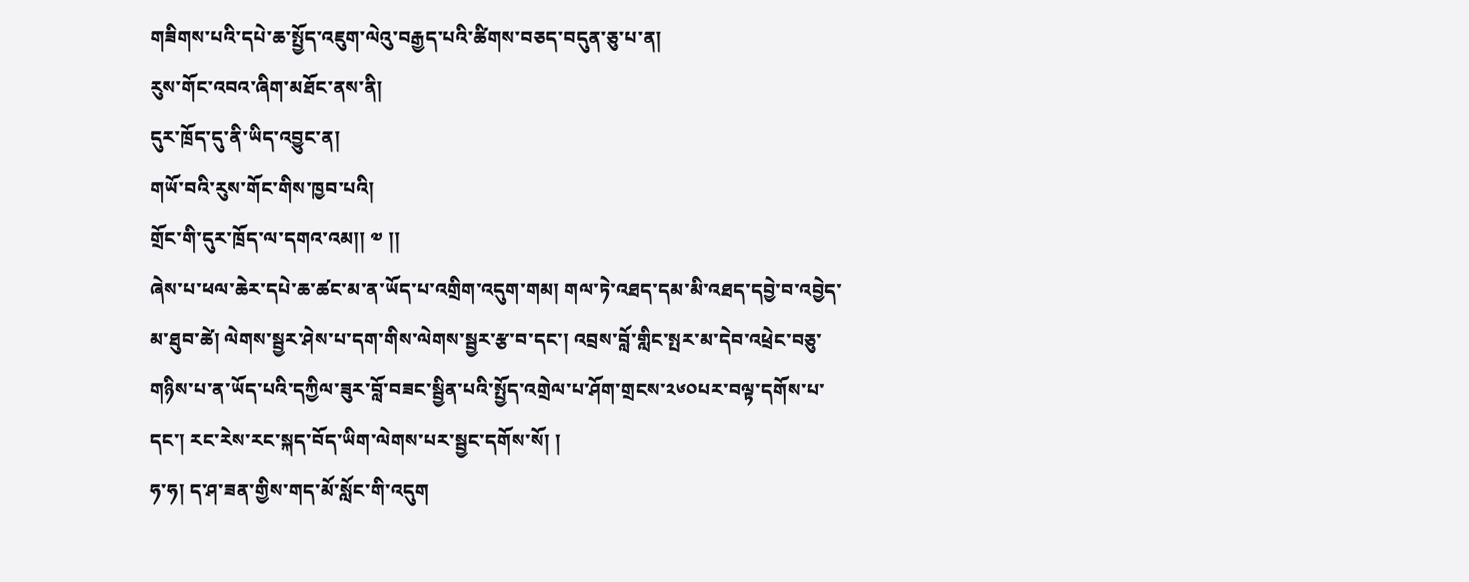གཟིགས་པའི་དཔེ་ཆ་སྤྱོད་འཇུག་ལེའུ་བརྒྱད་པའི་ཚིགས་བཅད་བདུན་ཅུ་པ་ན།
རུས་གོང་འབའ་ཞིག་མཐོང་ནས་ནི།
དུར་ཁྲོད་དུ་ནི་ཡིད་འབྱུང་ན།
གཡོ་བའི་རུས་གོང་གིས་ཁྱབ་པའི།
གྲོང་གི་དུར་ཁྲོད་ལ་དགའ་འམ།། ༧ །།
ཞེས་པ་ཕལ་ཆེར་དཔེ་ཆ་ཚང་མ་ན་ཡོད་པ་འགྲིག་འདུག་གམ། གལ་ཏེ་འཐད་དམ་མི་འཐད་དབྱེ་བ་འབྱེད་མ་ཐུབ་ཚེ། ལེགས་སྦྱར་ཤེས་པ་དག་གིས་ལེགས་སྦྱར་རྩ་བ་དང་། འབྲས་བློ་གླིང་སྤར་མ་དེབ་འཕྲེང་བཅུ་གཉིས་པ་ན་ཡོད་པའི་དཀྱིལ་ཟུར་བློ་བཟང་སྦྱིན་པའི་སྤྱོད་འགྲེལ་པ་ཤོག་གྲངས་༢༦༠པར་བལྟ་དགོས་པ་དང་། རང་རེས་རང་སྐད་བོད་ཡིག་ལེགས་པར་སྦྱང་དགོས་སོ། །
ཧ་ཧ། ད་ཤ་ཟན་གྱིས་གད་མོ་སློང་གི་འདུག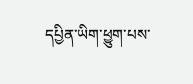དཔྱིན་ཡིག་ཕྱུག་པས་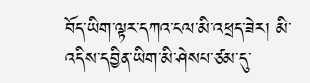བོད་ཡིག་ལྟར་དཀའ་ངལ་མི་འཕྲད་ཟེར། མི་འདིས་དབྱིན་ཡིག་མི་ཤེསཔ་ཙམ་དུ་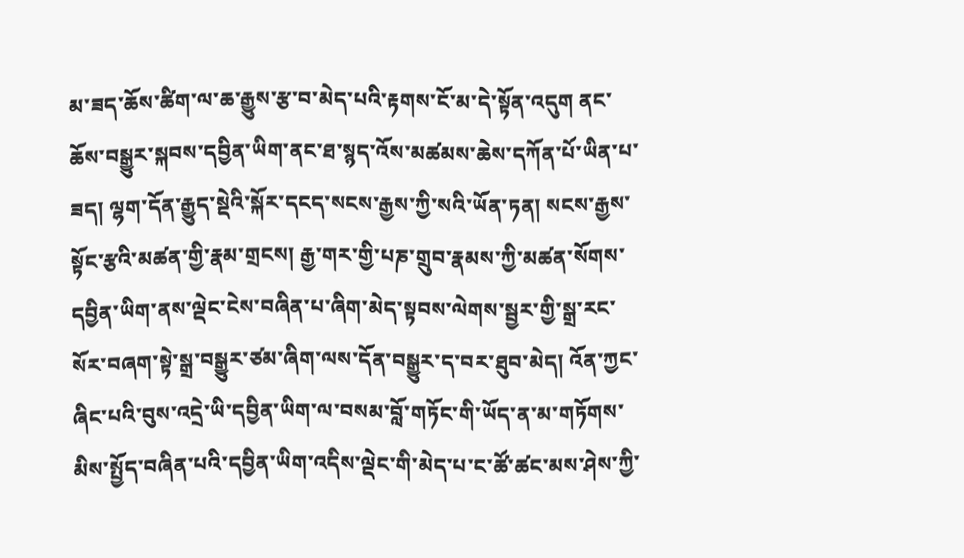མ་ཟད་ཆོས་ཚིག་ལ་ཆ་རྒྱུས་རྩ་བ་མེད་པའི་རྟགས་ངོ་མ་དེ་སྟོན་འདུག ནང་ཆོས་བསྒྱུར་སྐབས་དབྱིན་ཡིག་ནང་ཐ་སྙད་འོས་མཚམས་ཆེས་དཀོན་པོ་ཡིན་པ་ཟད། ལྷག་དོན་རྒྱུད་སྡེའི་སྐོར་དངད་སངས་རྒྱས་ཀྱི་སའི་ཡོན་ཏན། སངས་རྒྱས་སྟོང་རྩའི་མཚན་གྱི་རྣམ་གྲངས། རྒྱ་གར་གྱི་པཎ་གྲུབ་རྣམས་ཀྱི་མཚན་སོགས་དབྱིན་ཡིག་ནས་ལྡེང་ངེས་བཞིན་པ་ཞིག་མེད་སྟབས་ལེགས་སྦྱར་གྱི་སྒྲ་རང་སོར་བཞག་སྟེ་སྒྲ་བསྒྱུར་ཙམ་ཞིག་ལས་དོན་བསྒྱུར་ད་བར་ཐུབ་མེད། འོན་ཀྱང་ཞིང་པའི་བུས་འདྲེ་ཡི་དབྱིན་ཡིག་ལ་བསམ་བློ་གཏོང་གི་ཡོད་ན་མ་གཏོགས་མིས་སྤྱོད་བཞིན་པའི་དབྱིན་ཡིག་འདིས་ལྡེང་གི་མེད་པ་ང་ཚོ་ཚང་མས་ཤེས་ཀྱི་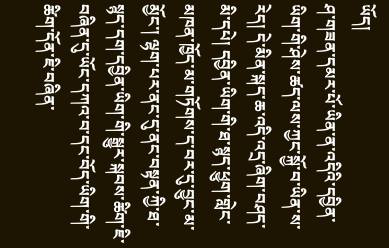ཡོད།
ཤ་གཟན་དམར་པོ་ཡིན་ན་འདིའི་དབྱིན་ཡིག་གི་ཤེས་ཚད་ལས་ཀྱང་སྐྱོ་བ་ཡིན་ས་རེད། དེ་མིན་སྐད་ཆ་འདི་འདྲ་ཞིག་བཤད་མི་དཔེ། དབྱིན་ཡིག་གི་ཐ་སྙད་ཕྱུག་གླེང་མཁན་ཁྱོད་མ་གཏོགས་ད་བར་དུ་བྱུང་མ་མྱོང་། ལྷག་པར་ནང་དུ་ནང་བསྟན་ཀྱི་ཐ་སྙད་དག་དབྱིན་ཡིག་གི་སྒྱུར་སྐབས་ཚིག་ཇི་བཞིན་དུ་ཡོང་དཀའ་བ་དང་བོད་ཡིག་གི་ཚིག་དོན་ཇི་བཞིན་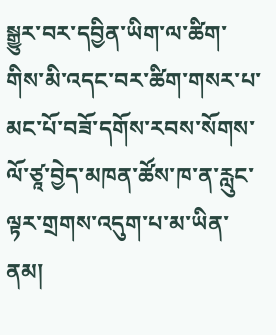སྒྱུར་བར་དབྱིན་ཡིག་ལ་ཚིག་གིས་མི་འདང་བར་ཚིག་གསར་པ་མང་པོ་བཟོ་དགོས་རབས་སོགས་ལོ་ཙཱ་བྱེད་མཁན་ཚོས་ཁ་ན་རླུང་ལྟར་གྲགས་འདུག་པ་མ་ཡིན་ནམ།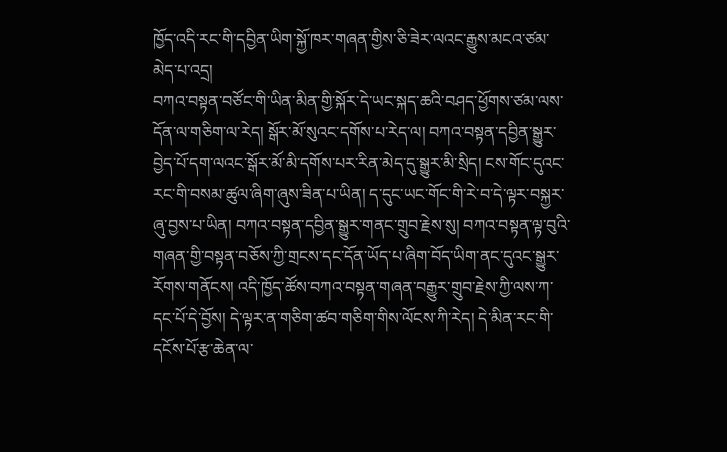ཁྱོད་འདི་རང་གི་དབྱིན་ཡིག་སྐྱོ་ཁར་གཞན་གྱིས་ཅི་ཟེར་ལའང་རྒྱུས་མངའ་ཙམ་མེད་པ་འདྲ།
བཀའ་བསྟན་བཙོང་གི་ཡིན་མིན་གྱི་སྐོར་དེ་ཡང་སྐད་ཆའི་བཤད་ཕྱོགས་ཙམ་ལས་དོན་ལ་གཅིག་ལ་རེད། སྒོར་མོ་སུའང་དགོས་པ་རེད་ལ། བཀའ་བསྟན་དབྱིན་སྒྱུར་བྱེད་པོ་དག་ལའང་སྒོར་མོ་མི་དགོས་པར་རིན་མེད་དུ་སྒྱུར་མི་སྲིད། ངས་གོང་དུའང་རང་གི་བསམ་ཚུལ་ཞིག་ཞུས་ཟིན་པ་ཡིན། ད་དུང་ཡང་གོང་གི་རེ་བ་དེ་ལྟར་བསྐྱར་ཞུ་བྱས་པ་ཡིན། བཀའ་བསྟན་དབྱིན་སྒྱུར་གནང་གྲུབ་རྗེས་སུ། བཀའ་བསྟན་ལྟ་བུའི་གཞན་གྱི་བསྟན་བཅོས་ཀྱི་གྲངས་དང་དོན་ཡོད་པ་ཞིག་བོད་ཡིག་ནང་དུའང་སྒྱུར་རོགས་གནོངས། འདི་ཁྱོད་ཚོས་བཀའ་བསྟན་གཞན་བརྒྱུར་གྲུབ་རྗེས་ཀྱི་ལས་ཀ་དང་པོ་དེ་བྱོས། དེ་ལྟར་ན་གཅིག་ཚབ་གཅིག་གིས་ལོངས་ཀི་རེད། དེ་མིན་རང་གི་དངོས་པོ་རྩ་ཆེན་ལ་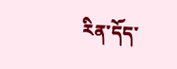རིན་དོད་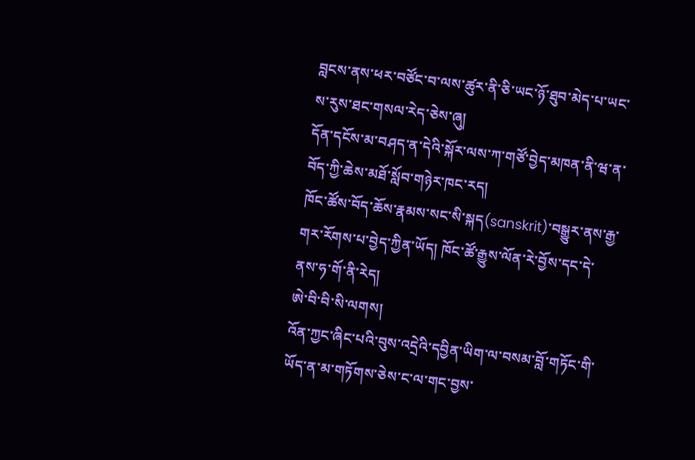བླངས་ནས་ཕར་བཙོང་བ་ལས་ཚུར་ནི་ཅི་ཡང་ཉོ་ཐུབ་མེད་པ་ཡང་ས་རུས་ཐང་གསལ་རེད་ཅེས་ཞུ།
དོན་དངོས་མ་བཤད་ན་དེའི་སྐོར་ལས་ཀ་གཙོ་བྱེད་མཁན་ནི་ཝ་ན་བོད་ཀྱི་ཆེས་མཐོ་སློབ་གཉེར་ཁང་རད།
ཁོང་ཚོས་བོད་ཆོས་རྣམས་སང་སི་སྐད(sanskrit)་བསྒྱུར་ནས་རྒྱ་གར་རོགས་པ་བྱེད་ཀྱིན་ཡོད། ཁོང་ཚོ་རྒྱུས་ལོན་རེ་བྱོས་དང་དེ་ནས་ཧ་གོ་ནི་རེད།
ཨེ་བི་བི་སི་ལགས།
འོན་ཀྱང་ཞིང་པའི་བུས་འདྲེའི་དབྱིན་ཡིག་ལ་བསམ་བློ་གཏོང་གི་ཡོད་ན་མ་གཏོགས་ཅེས་ང་ལ་གང་བྱས་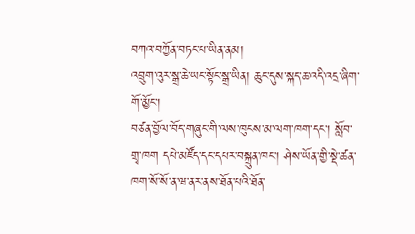བཀའ་བཀྱོན་བཏང་པ་ཡིན་ནམ།
འབྲུག་འུར་སྒྲ་ཆེ་ཡང་སྟོང་སྒྲ་ཡིན། ཆུང་དུས་སྐད་ཆ་འདི་འདྲ་ཞིག་གོ་མྱོང་།
བཙན་བྱོལ་བོད་གཞུང་གི་ལས་ཁུངས་མ་ལག་ཁག་དང་། སློབ་གྲྭ་ཁག དཔེ་མཛོད་དང་དཔར་བསྐྲུན་ཁང་། ཤེས་ཡོན་གྱི་སྡེ་ཚན་ཁག་སོ་སོ་ན་ཝ་ནར་ནས་ཐོན་པའི་ཐོན་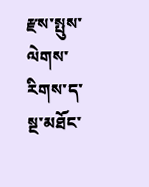རྫས་སྤུས་ལེགས་རིགས་ད་སྔ་མཐོང་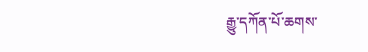རྒྱུ་དཀོན་པོ་ཆགས་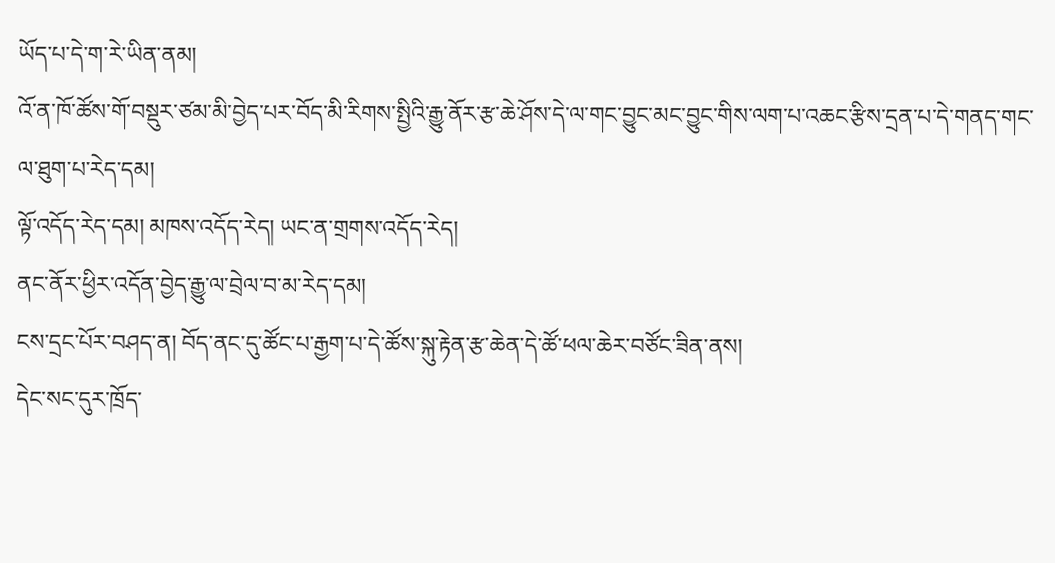ཡོད་པ་དེ་ག་རེ་ཡིན་ནམ།
འོ་ན་ཁོ་ཚོས་གོ་བསྡུར་ཙམ་མི་བྱེད་པར་བོད་མི་རིགས་སྤྱིའི་རྒྱུ་ནོར་རྩ་ཆེ་ཤོས་དེ་ལ་གང་བྱུང་མང་བྱུང་གིས་ལག་པ་འཆང་རྩིས་དྲན་པ་དེ་གནད་གང་ལ་ཐུག་པ་རེད་དམ།
ལྟོ་འདོད་རེད་དམ། མཁས་འདོད་རེད། ཡང་ན་གྲགས་འདོད་རེད།
ནང་ནོར་ཕྱིར་འདོན་བྱེད་རྒྱུ་ལ་བྲེལ་བ་མ་རེད་དམ།
ངས་དྲང་པོར་བཤད་ན། བོད་ནང་དུ་ཚོང་པ་རྒྱག་པ་དེ་ཚོས་སྐུ་རྟེན་རྩ་ཆེན་དེ་ཚོ་ཕལ་ཆེར་བཙོང་ཟིན་ནས།
དེང་སང་དུར་ཁྲོད་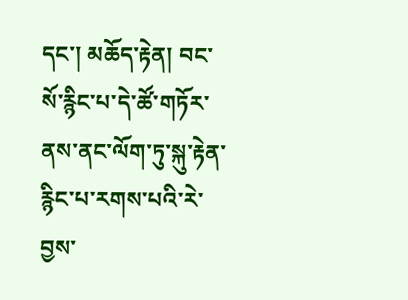དང་། མཆོད་རྟེན། བང་སོ་རྙིང་པ་དེ་ཚོ་གཏོར་ནས་ནང་ལོག་ཏུ་སྐུ་རྟེན་རྙིང་པ་རགས་པའི་རེ་བྱས་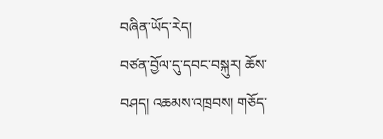བཞིན་ཡོད་རེད།
བཙན་བྱོལ་དུ་དབང་བསྐུར། ཆོས་བཤད། འཆམས་འཁྲབས། གཅོད་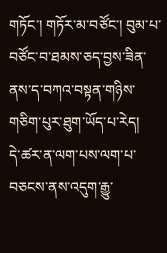གཏོང་། གཏོར་མ་བཙོང་། བུམ་པ་བཙོང་བ་ཐམས་ཅད་བྱས་ཟིན་ནས་ད་བཀའ་བསྟན་གཉིས་གཅིག་པུར་ཐུག་ཡོད་པ་རེད།
དེ་ཚར་ན་ལག་པས་ལག་པ་བཅངས་ནས་འདུག་རྒྱུ་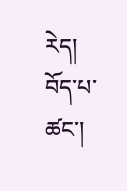རེད། བོད་པ་ཚང་།